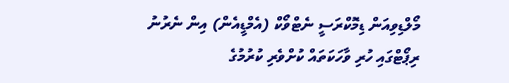މޯލްޑިވިއަން ޑިމޮކްރަސީ ނެޓްވޯކް (އެމްޑީއެން) އިން ނެރުނު ރިޕޯޓްގައި ހުރި ވާހަކަތައް ކުށްވެރި ކުރުމުގެ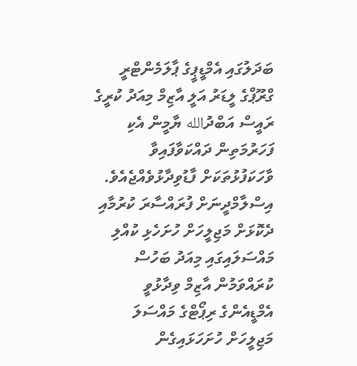ބަދަލުގައި އެމްޑީޕީގެ ޕާލަމެންޓްރީ ގްރޫޕްގެ ލީޑަރު އަލީ އާޒިމް މިއަދު ކުރީގެ ރައީސް އަބްދުالله ޔާމީން އެކި ފަހަރުމަތިން ދައްކަވާފައިވާ ވާހަކަފުޅުތަކަށް ފާޑުވިދާޅުވެއްޖެއެވެ.
އިސްލާމްދީނަށް ފުރައްސާރަ ކުރުމާއި ދެކޮޅަށް މަޖިލީހަށް ހުށަހެޅި ކުއްލި މައްސަލައިގައި މިއަދު ބަހުސް ކުރައްވަމުން އާޒިމް ވިދާޅުވީ އެމްޑީއެންގެ ރިޕޯޓްގެ މައްސަލަ މަޖިލީހަށް ހުށަހަޅައިގެން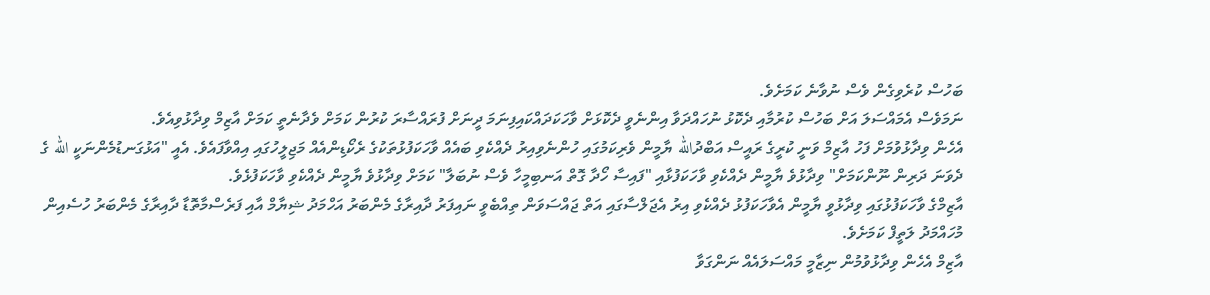ބަހުސް ކުރެވިގެން ވެސް ނުވާނެ ކަމަށެވެ.
ނަމަވެސް އެމައްސަލަ އަށް ބަހުސް ކުރުމާއި ދެކޮޅު ނުހައްދަވާ އިންނެވީ ދެކޮޅަށް ވާހަކަދައްކައިފިނަމަ ދީނަށް ފުރައްސާރަ ކުރުން ކަމަށް ވެދާނެތީ ކަމަށް އާޒިމް ވިދާޅުވިއެވެ.
އެހެން ވިދާޅުވުމަށް ފަހު އާޒިމް ވަނީ ކުރީގެ ރައީސް އަބްދުالله ޔާމީން ވެރިކަމުގައި ހުންނެވިއިރު ދެއްކެވި ބައެއް ވާހަކަފުޅުތަކުގެ ރެކޯޑިންއެއް މަޖިލީހުގައި އިއްވާފައެވެ. އެއީ "އަޅުގަނޑުމެންނަކީ الله ގެ ދެވަނަ ދަރިން ނޫންކަމަށް" ވިދާޅުވެ ޔާމީން ދެއްކެވި ވާހަކަފުޅާއި "ފައިސާ ހޯދާ ގޮތް އަނބިމީހާ ވެސް ނުބަލާ" ކަމަށް ވިދާޅުވެ ޔާމީން ދެއްކެވި ވާހަކަފުޅެވެ.
އާޒިމްގެ ވާހަކަފުޅުގައި ވިދާޅުވީ ޔާމީން އެވާހަކަފުޅު ދެއްކެވި އިރު އެޖަލްސާގައި އަތް ޖައްސަވަން ތިއްބެވީ ނައިފަރު ދާއިރާގެ މެންބަރު އަހްމަދު ޝިޔާމް އާއި ފަރެސްމާތޮޑާ ދާއިރާގެ މެންބަރު ހުސެއިން މުހައްމަދު ލަތީފް ކަމަށެވެ.
އާޒިމް އެހެން ވިދާޅުވުމުން ނިޒާމީ މައްސަލައެއް ނަންގަވާ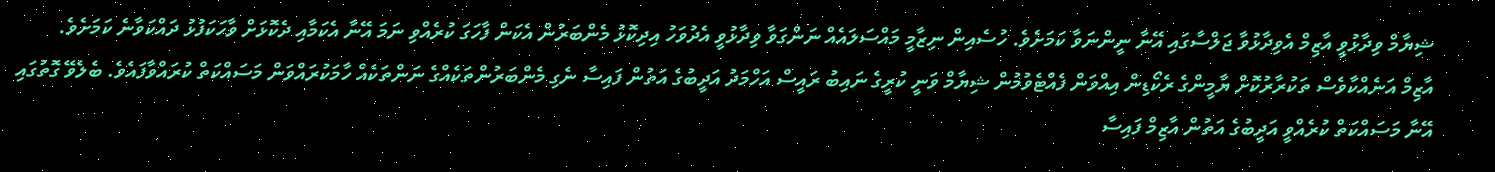ޝިޔާމް ވިދާޅުވީ އާޒިމް އެވިދާޅުވާ ޖަލްސާގައި އޭނާ ނީންނަވާ ކަމަށެވެ. ހުސެއިން ނިޒާމީ މައްސަލައެއް ނަންގަވާ ވިދާޅުވީ އެދުވަހު އިދިކޮޅު މެންބަރުން އެކަން ފާހަގަ ކުރެއްވި ނަމަ އޭނާ އެކަމާއި ދެކޮޅަށް ވާހަކަފުޅު ދައްކަވާނެ ކަމަށެވެ.
އާޒިމް އަނެއްކާވެސް ތަކުރާރުކޮށް ޔާމީންގެ ރެކޯޑިން އިއްވަން ފެއްޓެވުމުން ޝިޔާމް ވަނީ ކުރީގެ ނައިބު ރައީސް އަހްމަދު އަދީބުގެ އަތުން ފައިސާ ނެގި މެންބަރުންތަކެއްގެ ނަންތަކެއް ހާމަކުރައްވަން މަސައްކަތް ކުރައްވާފައެވެ. ބެލެވޭ ގޮތުގައި އޭނާ މަސައްކަތް ކުރެއްވީ އަދީބުގެ އަތުން އާޒިމް ފައިސާ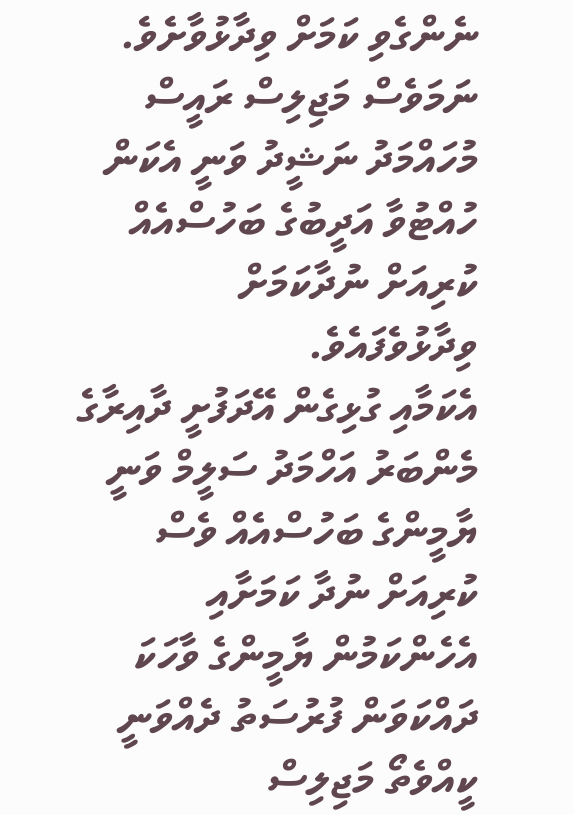ނެންގެވި ކަމަށް ވިދާޅުވާށެވެ.
ނަމަވެސް މަޖިލިސް ރައީސް މުހައްމަދު ނަޝީދު ވަނީ އެކަން ހުއްޓުވާ އަދީބުގެ ބަހުސްއެއް ކުރިއަށް ނުދާކަމަށް ވިދާޅުވެފައެވެ.
އެކަމާއި ގުޅިގެން އޭދަފުށީ ދާއިރާގެ މެންބަރު އަހްމަދު ސަލީމް ވަނީ ޔާމީންގެ ބަހުސްއެއް ވެސް ކުރިއަށް ނުދާ ކަމަށާއި އެހެންކަމުން ޔާމީންގެ ވާހަކަ ދައްކަވަން ފުރުސަތު ދެއްވަނީ ކީއްވެތޯ މަޖިލިސް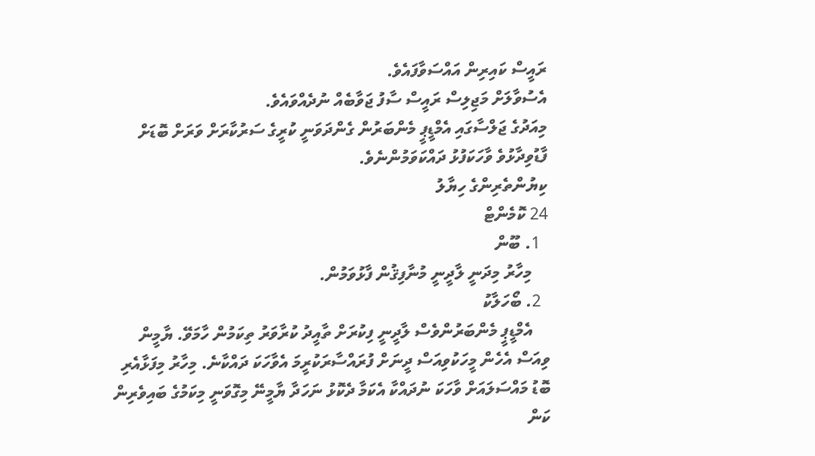ރައީސް ކައިރިން އައްސަވާފައެވެ.
އެސުވާލަށް މަޖިލިސް ރައީސް ސާފު ޖަވާބެއް ނުދެއްވައެވެ.
މިއަދުގެ ޖަލްސާގައި އެމްޑީޕީ މެންބަރުން ގެންދަވަނީ ކުރީގެ ސަރުކާރަށް ވަރަށް ބޮޑަށް ފާޑުވިދާޅުވެ ވާހަކަފުޅު ދައްކަވަމުންނެވެ.
ކިޔުންތެރިންގެ ހިޔާލު
24 ކޮމެންޓް
  1. ބޫން
    މިހާރު މިދަނީ ލާދީނީ މުނާފިޤުން ފާޅުވަމުން.
  2. ބޯހަލާކު
    އެމްޑީޕީ މެންބަރުންވެސް ލާދީނީ ފިކުރަށް ތާއީދު ކުރާވަރު ތިކަމުން ހާމަވޭ. ޔާމީން ވިއަސް އެހެން މީހަކުވިއަސް ދީނަށް ފުރައްސާރަކުރީމަ އެވާހަކަ ދައްކާނެ. މިހާރު މިފަޅާއެރި ބޮޑު މައްސަލައަށް ވާހަކަ ނުދައްކާ އެކަމާ ދެކޮޅު ނަހަދާ ޔާމީނޭ މިގޮވަނީ މިކަމުގެ ބައިވެރިން ކަން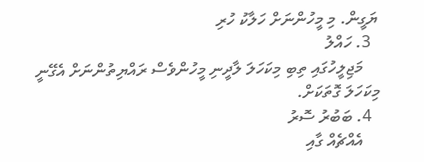ޔަގީން. މި މީހުންނަށް ހަލާކު ހުރި
  3. ހައްލު
    މަޖިލީހުގައި ތިބި މިކަހަލަ ލާދީނި މީހުންވެސް ރައްޔިތުންނަށް އެގޭނީ މިކަހަލަ ގޮތަކަށް.
  4. ބަބުރު ސޮރު
    އެއްޗެއް ގާއި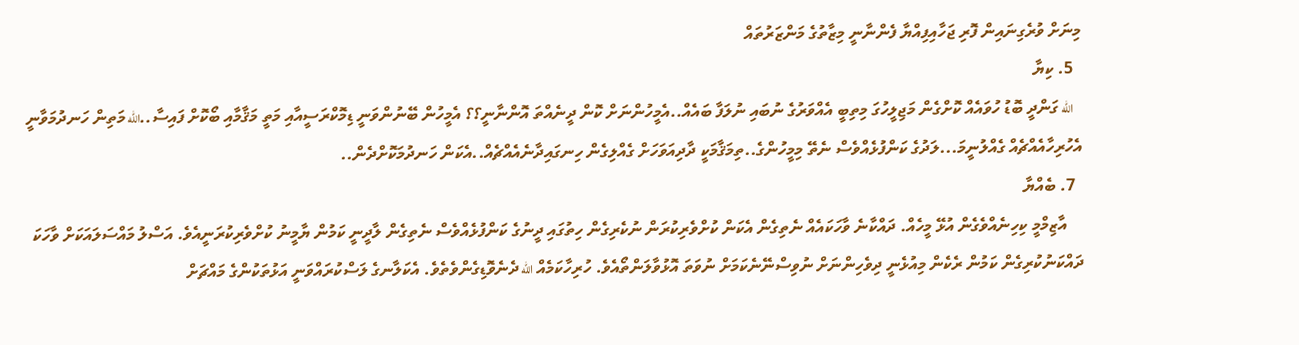މިނަށް ވުރެގިނައިން ފޮރި ޖަހާއިފިއްޔާ ފެންނާނީ މިޒާތުގެ މަންޒަރުތައް
  5. ކިޔާ
    الله ގަންދީ ބޮޑު ހުވައެއް ކޮށްގެން މަޖިލީހުގަ މިތިބީ އެއްވަރުގެ ނުބައި ނުލަފާ ބައެއް..އެމީހުންނަށް ކޮން ދީނެއްތަ އޮންނާނީ؟؟ އެމީހުން ބޭނުންވަނީ ޑިމޮކްރަސީއާއި މަތީ މަޤާމާއި ބޯކޮށް ފައިސާ..الله މަތިން ހަނދުމަވާނީ އެހުރިހާއެއްޗެއް ގެއްލުނީމަ...ލަދުގެ ކަންފުޅެއްވެސް ނެތޭ މިމީހުންގެ..ތިމަޤާމަކީ ދާދިއަވަހަށް ގެއްލިގެން ހިނގައިދާނެއެއްޗެއް..އެކަން ހަނދުމަކޮށްދެން..
  7. ބެއްޔާ
    އާޒިމްމީ ކިހިނެއްވެގެން އުޅޭ މީހެއް. ދައްކާނެ ވާހަކައެއް ނެތިގެން އެކަން ކުށްވެރިކުރަން ނުކެރިގެން ހިތުގައި ދީނުގެ ކަންފުޅެއްވެސް ނެތިގެން ލާދީނީ ކަމުން ޔާމީނު ކުށްވެރިކުރަނީއެވެ. އަސްލު މައްސަލައަކަށް ވާހަކަ ދައްކަނުކުރިގެން ކަމުން ރެކެން މިއުޅެނީ ދިވެހިންނަށް ނުވިސްނޭނެކަމަށް ނުވަތަ އޮޅުވާލަންތޯއެވެ. ހުރިހާކަމެއް الله ދެނެވޮޑިގެންވެތެވެ. އެކަލާނގެ ލަސްކުރައްވަނީ އަޅުތަކުންގެ މައްޗަށް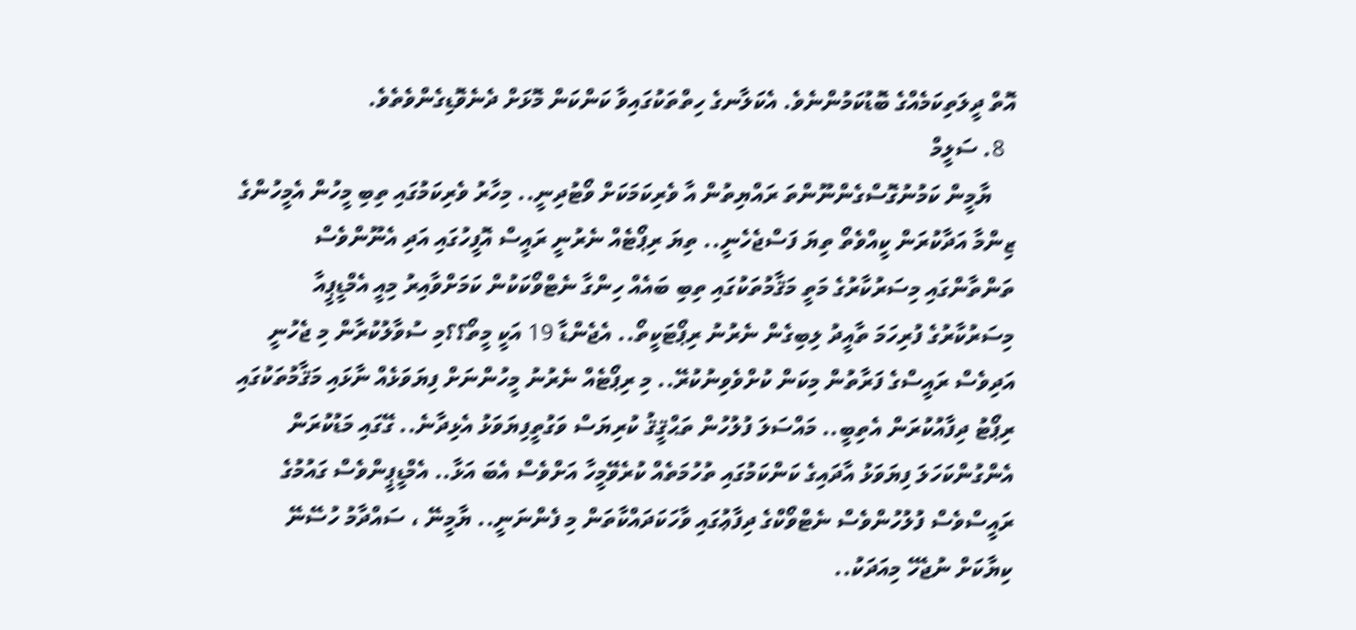އޮތް ދީލަތިކަމެއްގެ ބޮޑުކަމުންނެވެ. އެކަލާނގެ ހިތްތަކުގައިވާ ކަންކަން މޮޅަށް ދެނެވޮޑިގެންވެތެވެ.
  8. ސަލީމް
    ޔާމީން ކަމުނުގޮސްގެންނޫންތަ ރައްޔިތުން އާ ވެރިކަމަކަށް ވޯޓުދިނީ.. މިހާރު ވެރިކަމުގައި ތިބި މީހުން އެމީހުންގެ ޒިންމާ އަދާކުރަން ކީއްވެތޯ ތިޔަ ފަސްޖެހެނީ.. ތިޔަ ރިޕޯޓެއް ނެރުނީ ރައީސް އޮފީހުގައި އަދި އެނޫންވެސް ތަންތާންގައި މިސަރުކާރުގެ މަތީ މަޤާމުތަކުގައި ތިބި ބައެއް ހިންގާ ނެޓްވޯކަކުން ކަމަށްވާއިރު މިއީ އެމްޑީޕީއާ މިސަރުކާރުގެ ފުރިހަމަ ތާއީދު ލިބިގެން ނެރުނު ރިޕޯޓަކީތޯ.. އެޖެންޑާ 19 އަކީ މީތޯ؟؟މި ސުވާލުކުރާން މި ޖެހުނީ އަދިވެސް ރައީސްގެ ފަރާތުން މިކަން ކުށްވެވިނުކުރޭ.. މި ރިޕޯޓެއް ނެރުނު މީހުންނަށް ފިޔަވަޅެއް ނާޅައި މަޤާމުތަކުގައި ރިޕޯޓު ދިފާއުކުރަން އެތިބީ.. މައްސަލަ ފުލުހުން ތަޙްޤީޤު ކުރިޔަސް ވަގުތީފިޔަވަޅު އެޅިދާނެ.. ގޭގައި މަޑުކުރަން އެންގުންކަހަލަ ފިޔަވަޅު އާދައިގެ ކަންކަމުގައި ތުހުމަތެއް ކުރެވޭމީހާ އަށްވެސް އެބަ އަޅާ.. އެމްޑީޕީންވެސް ގައުމުގެ ރައީސްވެސް ފުލުހުންވެސް ނެޓްވޯކްގެ ދިފާޢުގައި ވާހަކަދައްކާތަން މި ފެންނަނީ.. ޔާމީނޭ ، ސައްދާމު ހުސޭނޭ ކިޔާކަށް ނުޖެހޭ މިއަދަކު..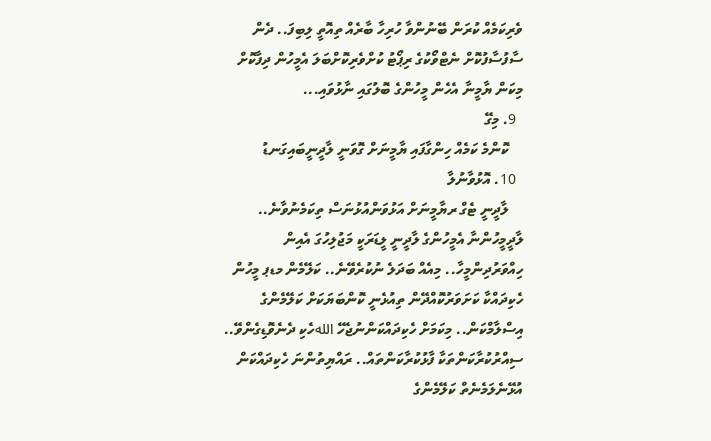ވެރިކަމެއް ކުރަން ބޭނުންވާ ހުރިހާ ބާރެއް ތިއޮތީ ލިބިފަ.. ދެން ސާފުސާފުކޮށް ނެޓްވޯކުގެ ރިޕޯޓު ކުށްވެރިކޮށްބަލަ އެމީހުން ދިފާކޮށް މިކަން ޔާމީނާ އެހެން މީހުންގެ ބޮލުގައި ނާޅުވައި...
  9. މިގޭ
    ކޮންމެ ކަމެއް ހިންގާފައި ޔާމީނަށް ގޮވަނީ ލާދީނީބައިގަނޑު
  10. އޮޅުވާނުލާ
    ލާދީނީ ޓެގް ރޔާމީނަށް އަޅުވަންއުޅުނަސް ތިކަމެނުވާނެ.. ލާދީމީހުންނާ އެމީހުންގެ ލާދީނީ ލީޑަރަކީ މަޖުލިހުގަ އެއިން ހިއްވަރުދިންމީހާ.. މިއެއް ބަދަލެ ނުކުރެވޭނެ.. ކަލޭމެން މޑޕ މީހުން ހެކިދައްކާ ކަށަވަރުކޮއްދޭން ތިއުޅެނީ ކޮންބަޔަކަށް ކަލޭމެންގެ އިސްލާމްކަން.. މިކަމަށް ހެކިދައްކަންނުޖެހޭ اللهހެކި ދެނެވޮޑިގެންވޭ.. ސިއްރުކުރާކަންތަކާ ފާޅުކުރާކަންތައް.. ރައްޔިތުންނަ ހެކިދައްކަން އުޅޭނެލަމެނެތް ކަލޭމެންގެ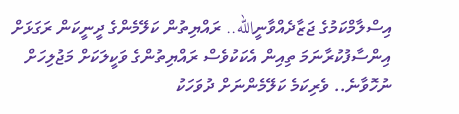އިސްލާމްކަމުގެ ޖަޒާދެއްވާނީالله.. ރައްޔިތުން ކަލޭމެންގެ ދީނީކަން ރަގަޅަށް އިންސާފުކުރާނަމަ ތިއިން އެކަކުވެސް ރައްޔިތުންގެ ވަކީލަކަށް މަޖުލިހަށް ނުހޮވާނެ.. ވެރިކަމެ ކަލޭމެންނަށް ދުވަހަކު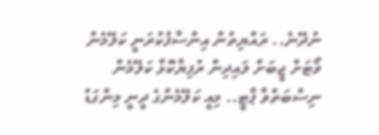ނުދޭނެ.. ރައްޔިތުން އިންސާފުކުރަނީ ކަލޭމެން ވޯޓަށް ޖީބަށް ލައިދިން ރުފިޔާކޮޅާ ކަލޭމެން ނިސްބަތްވާ ޕާޓީ.. މިއީ ކަލޭމެންގެ ދީނީ މިންގަޑު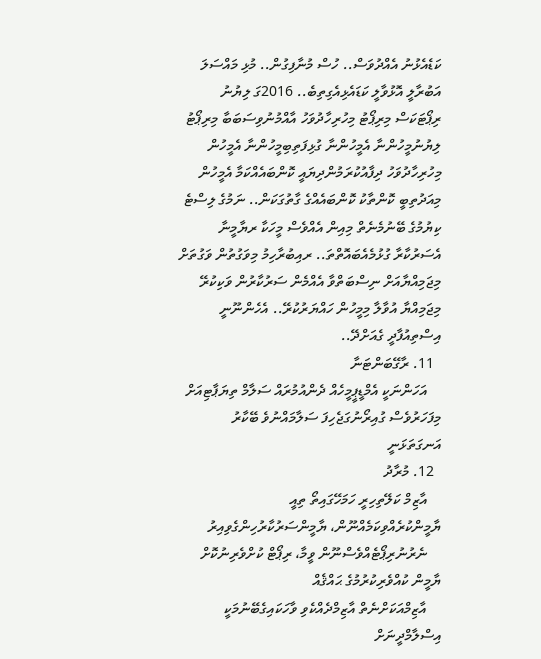ކަޑެއެޅުނު އެއްދުވަސް.. ހުސް މުނާފިގުން.. މުޅި މައްސަލަ އަބުރާލީ އޮޅުވާލީ ކަޑައެޅިއެގިތިބެ.. 2016ގަ ލިޔުނު ރިޕޯޓަކަސް މިރިޕޯޓު މިހުރިހާދުވަހު އާއްމުނުވިސަބަބާ މިރިޕޯޓު ލިޔުނުމީހުންނާ އެމީހުންނާ ގުޅިފަތިބިމީހުންނާ އެމީހުން މިހުރިހާދުވަހު ދިފާއުކުރަމުންދިޔައީ ކޮންބައެއްކަމާ އެމީހުން މިއަދުތިބީ ކޮންތާކު ކޮންބައެއްގެ ގާތުގަކަން.. ނަމުގެ ލިސްޓެ ކިޔުމުގެ ބޭނުމެނެތް މިއިން އެއްވެސް މީހަކާ ރޔާމީނާ އެސަރުކާރާ ގުޅުމެއެބައޮތްތަ.. ރއިބުރާހިމު މިވަގުތުން ވަގުތަށް މިޖަމިއްޔާއަށް ނިސްބަތްވާ އެއްމެން ސަރުކާރުން ވަކިކުރޭ މިޖަމިއްޔާ އުވާލާ މިމީހުން ހައްޔަރުކުރޭ.. އެހެންނޫނީ އިސްތިއުފާދީ ގެއަށްދޭ..
  11. ރާގޭބަންޓަނާ
    އަހަންނަކީ އެމްޑީޕީމީހެއް ދެންއުމުރައް ސަލާމް ތިޔަޕާޓިއަށް މިފަހަރުވެސް ގުއިރޯނުގަޖެހިފަ ސަލާމައްނުވެ ބޭކާރު އަނގަތަޅަނީ
  12. މުރާދު
    އާޒިމް ކަލޭތިހިރީ ހަމަހޭގައިތޯ ތިއީ ޔާމީންކުރެއްވިކަމެއްނޫން، ޔާމީންސަރުކާރުހިންގެވިއިރު
    ނެރުނުރިޕޯޓެއްވެސްނޫން ވީމާ، ރިޕޯޓް ކުށްވެރިނުކޮށް ޔާމީން ކުއްވެރިކުރުމުގެ ޙައްޤެއް
    އާޒިމްއަކަށްނެތް އާޒިމްދެއްކެވި ވާހަކައިގެބޭނުމަކީ އިސްލާމްދީނަށް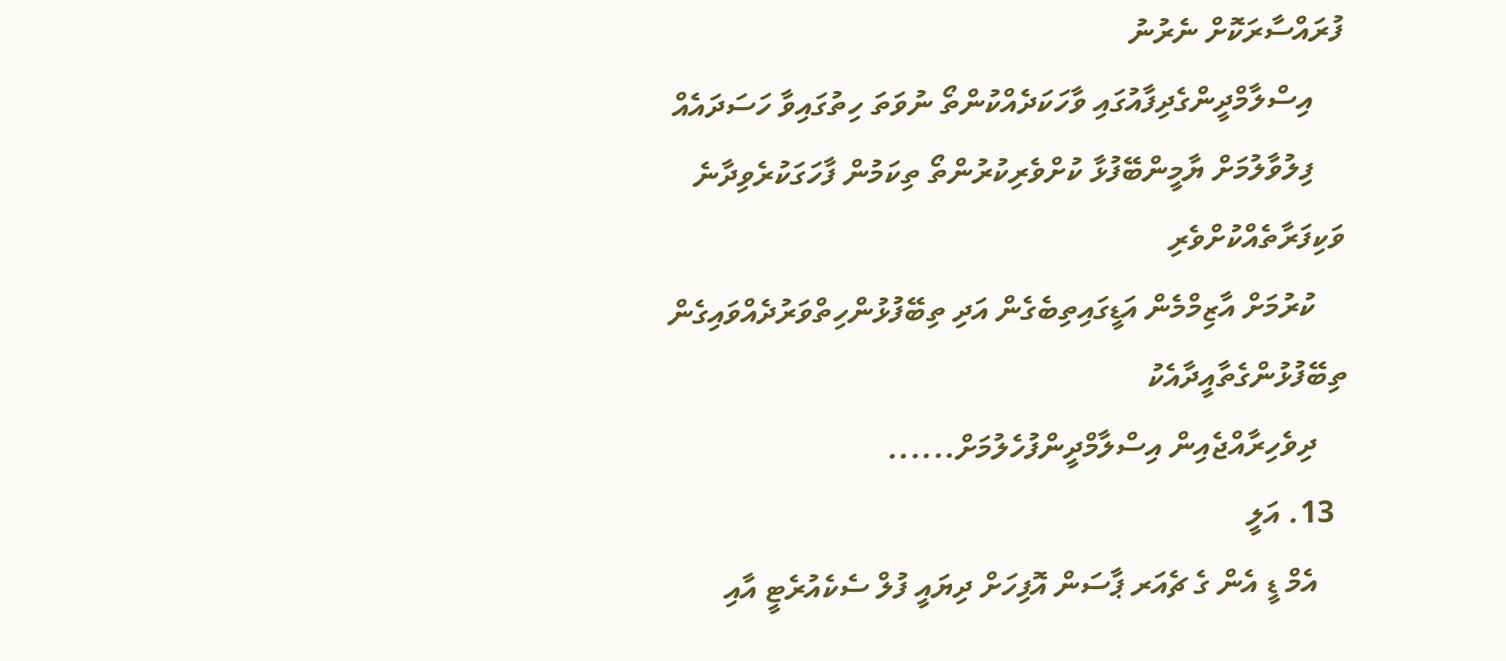ފުރައްސާރަކޮށް ނެރުނު
    އިސްލާމްދީންގެދިފާއުގައި ވާހަކަދެއްކުންތޯ ނުވަތަ ހިތުގައިވާ ހަސަދައެއް
    ފިލުވާލުމަށް ޔާމީންބޭފުޅާ ކުށްވެރިކުރުންތޯ ތިކަމުން ފާހަގަކުރެވިދާނެ ވަކިފަރާތެއްކުށްވެރި
    ކުރުމަށް އާޒިމްމެން އަޑީގައިތިބެގެން އަދި ތިބޭފުޅުންހިތްވަރުދެއްވައިގެން ތިބޭފުޅުންގެތާއީދާއެކު
    ދިވެހިރާއްޖެއިން އިސްލާމްދީންފުހެލުމަށް......
  13. އަލީ
    އެމް ޑީ އެން ގެ ޗެއަރ ޕާސަން އޮފިހަށް ދިޔައީ ފުލް ސެކެއުރެޓީ އާއި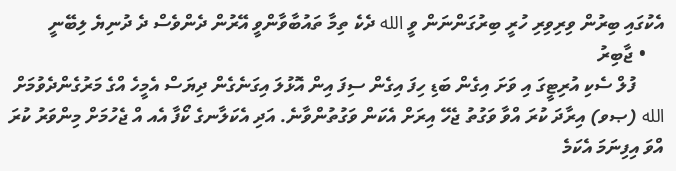އެކުގައި ބިރުން ވިރިވިރި ހުރީ ބިރުގަންނަން ވީ الله ދެކެ ތިމާ ތައުބާވާންވީ އޭރުން ދެންވެސް ދެ ދުނިޔެ ލިބޭނީ
    • ޖާބިރު
      ފުލް ސެކި އުރިޓީގަ އި ވަށަ އިގެން ބަޑި ހިފަ އިގެން ސިފަ އިން އޮޅުލަ އިގަނެގެން ދިޔަސް އެމީހެ އްގެ މަރުގެންދެވުމަށް الله (ޞވ) އިރާދަ ކުރަ އްވާ ވަގުތު ޖެހޭ އިރަށް އެކަން ވަގުތުންވާނެ. އަދި އެކަލާނގެ ކޯފާ އެއ އް ޖެހުމަށް މިންވަރު ކުރަ އްވަ އިފިނަމަ އެކަމެ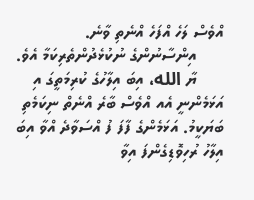އްވެސް ލަހެ އްފަހެ އްނެތި ވާނެ.
      އިންސާނުންގެ ނުކުޅެދުންތެރިކަމާ އެވެ.
      ޔާ الله، އިބަ އިލާހުގެ ކުރިމަތީގަ އި އަޅަމެންނީ އެއ އްވެސް ބާރެ އްނެތް ނިކަމެތި ބަޔަކީމު. އަޅަމެންގެ ފާފަ ފު އްސަވާދެ އްވާ އިބަ އިލާހު ރުހިވޮޑިގެންފަ އިވާ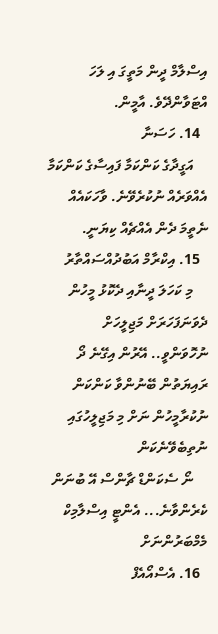އިސްލާމް ދީން މަތީގަ އި ލަހަ އްޓަވާންދޭވެ. އާމީން.
  14. ހަސަނާ
    އަގީދާގެ ކަންކަމާ ފައިސާގެ ކަންކަމާ އެއްވަރެއް ނުކުރެވޭނެ. ވާހަކައެއް ނެތީމަ ދެން އެއްޗެއް ކިޔަނީ.
  15. އިކްރާމް އަބުދުއްސައްތާރު
    މި ކަހަލަ ދީނާއި ދެކޮޅު މީހުން ދެވަނަފަހަރަށް މަޖިލީހަށް ނުހޮވަންވީ.. އޭރުން އިގޭނެ ދޯ ރައިޔަތުން ބޭނުންވާ ކަންކަން ނުކުރާމީހުން ނަށް މި މަޖިލީހުގައި ނުތިބެވޭނެކަން
    ނޯ ސެކަންޑް ޗާންސް އޭ ބުނަން ކެރެންވާނެ... އެންޓީ އިސްލާމިކް މެމްބަރުންނަށް
  16. އެސްއޯއެފް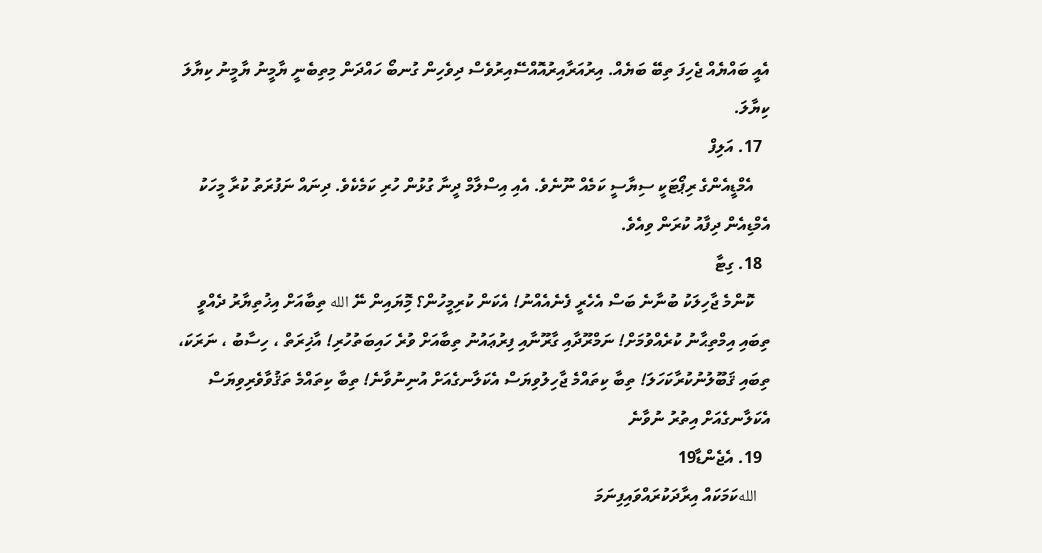އެއީ ބައްޔެއް ޖެހިފަ ތިބޭ ބަޔެއް. އިރުއަރާއިރުއޮއްސޭއިރުވެސް ދިވެހިން ގުނބޯ ހައްދަން މިތިބެނީ ޔާމީނު ޔާމީނު ކިޔާލަ ކިޔާލަ.
  17. އަލިފް
    އެމްޑީއެންގެ ރިޕޯޓަކީ ސިޔާސީ ކަމެއް ނޫނެވެ. އެއި އިސްލާމް ދީނާ ގުޅުން ހުރި ކަމެކެވެ. ދިނައް ނަފުރަތު ކުރާ މީހަކު އެމްޑިއެން ދިފާއު ކުރަން ވިއެވެ.
  18. ގިޓާ
    ކޮންމެ ޖާހިލަކު ބުނާނެ ބަސް އެހެރީ ފެނެއެއްނު! އެކަން ކުރިމީހުން؟ މޮިޔައިން ނޭ الله ތިބާއަށް އިޚުތިޔާރު ދެއްވީ ތިބައި އިމްތިޙާނު ކުރެއްވުމަށް! ނަމްރޫދާއި ގާރޫނާއި ފިރުޢައުނު ތިބާއަށް ވުރެ ހައިބަތުހުރި! އާޚިރަތް ، ހިސާބު ، ނަރަކަ، ތިބައި ޤަބޫލުނުކުރާކަހަލަ! ތިބާ ކިތައްމެ ޖާހިލުވިޔަސް އެކަލާނގެއަށް އުނިނުވާނެ! ތިބާ ކިތައްމެ ތަޤުވާވެރިވިޔަސް އެކަލާނގެއަށް އިތުރު ނުވާނެ
  19. އެޖެންޑާ19
    اللهކަމަކައް އިރާދަކުރައްވައިފިނަމަ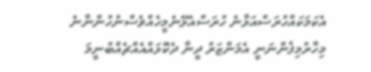އެކަމަކައްހުރަސްއަޅާނެ ހުރަސްއެޅޭނެމީހެއްވެސްނުހުންނާނެ މިހާރުމިފެންނަނީ އެމަންޒަރު ދީނާ ދެކޮޅައްއެއްޗެއްބުނީމަ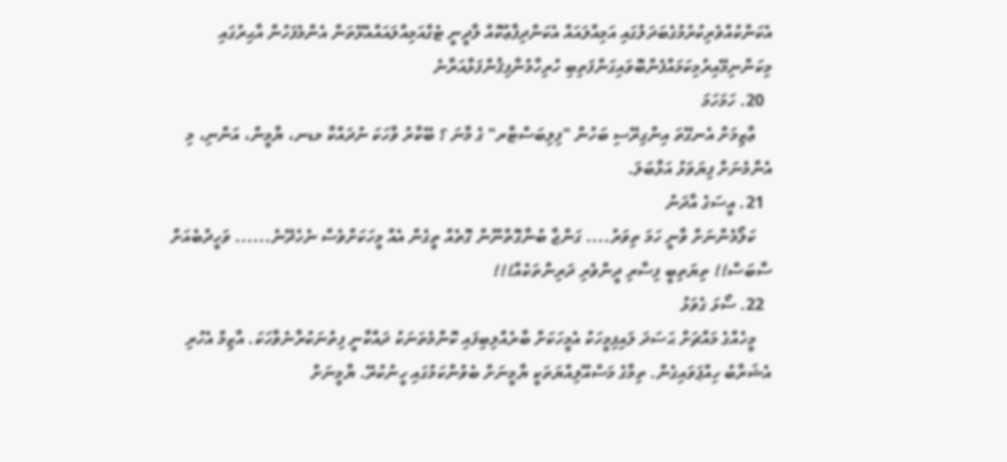އެކަންކުއްވެރިކުރުމުގެބަދަލުގައި އަމިއްލައައް އެކަންދިފާޢުކޮއް ލާދީނީ ޓެގްއަމިއްލައައްއެޅޭތަން އެންމެފަހުން އާޙިރުގައި މިކަންނިމޭއިރުމިކަމައްފެންބޮވައިގަންފަތިބި ހުރިހާމުނާފިޤުންފަޅާއަރާނެ
  20. ހަމަހަމަ
    ޢާޒިމަށް އެނގޭތަ އިންގިރޭސި ބަހުން "ފިލިބަސްޓާރ" ގެ މާނަ ؟ ބޭކާރު ވާހަކަ ނުދައްކާ މޑނ، ޔާމީން، އަންނި، މި އެންމެނަށް ފިޔަވަޅު އަޅާބަލަ.
  21. އީސަގެ އާދަނު
    ކަލޯމެންނަށް ވާނީ ހަމަ ތިވަރު.... ގަންޖާ ބުނާގޮތްނޫން ގޮތެއް ތީގެން އެއް މީހަކަށްވެސް ނެހެދޭނެ...... ވަހީދުބެއަށް ސާބަސް!! ތިޔަތިބީ ފިސާރި ދީންވެރި ދަރިންތަކެއް!!!
  22. ސޯޅަ ގެވަޅު
    މީހެއްގެ މައްޗަށް ޙަސަދަ ލައިފިމީހަކު އެމީހަކަށް ބާރެއްލިބިފައި ކޮންމެތަނަކު ދައްކާނީ ފިތުނަކުރާނެވާހަކަ. އާޒިމް އެހުރި އެޝަރާބު ހިއްޕަވައިގެން. ތިމާގެ މަސްއޫލިއްޔަތަކީ ޔާމީނަށް ބެވުންކަމުގައި ހީނުކުރޭ. ޔާމީނަށް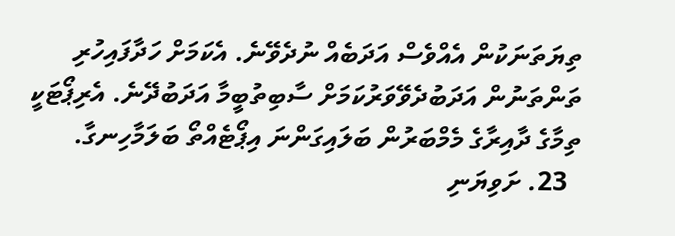ތިޔަތަނަކުން އެއްވެސް އަދަބެއް ނުދެވޭނެ. އެކަމަށް ހަދާފައިހުރި ތަންތަނުން އަދަބުދެވޭވަރުކަމަށް ސާބިތުބީމާ އަދަބުދޭނެ. އެރިޕޯޓަކީ ތިމާގެ ދާއިރާގެ މެމްބަރުން ބަލައިގަންނަ އިޕޯޓެއްތޯ ބަލަމާހިނގާ.
  23. ށަވިޔަނި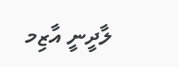ލާދީނީ އާޒިމ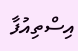އިސްތިއުފާ